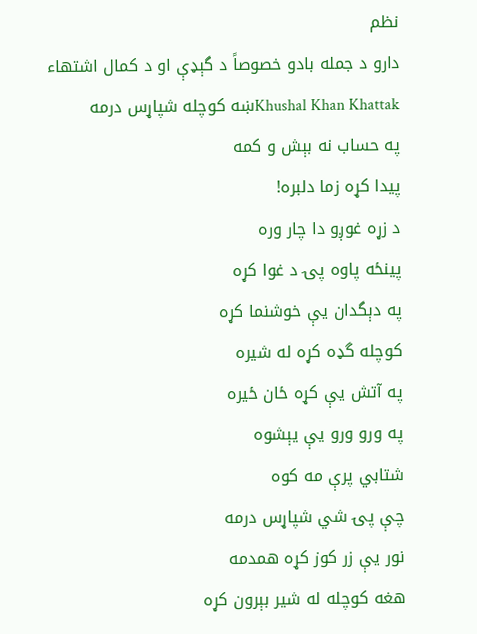نظم
دارو د جمله بادو خصوصاً د گېډې او د کمال اشتهاء
Khushal Khan Khattakښه کوچله شپاړس درمه
په حساب نه بېش و کمه
پيدا کړه زما دلبره!
د زړه غوږو دا چار وره
پينځه پاوه پۍ د غوا کړه
په دېگدان يې خوشنما کړه
کوچله گډه کړه له شيره
په آتش يې کړه ځان ځيره
په ورو ورو يې يېشوه
شتابي پرې مه کوه
چې پۍ شي شپاړس درمه
نور يې زر کوز کړه همدمه
هغه کوچله له شير بېرون کړه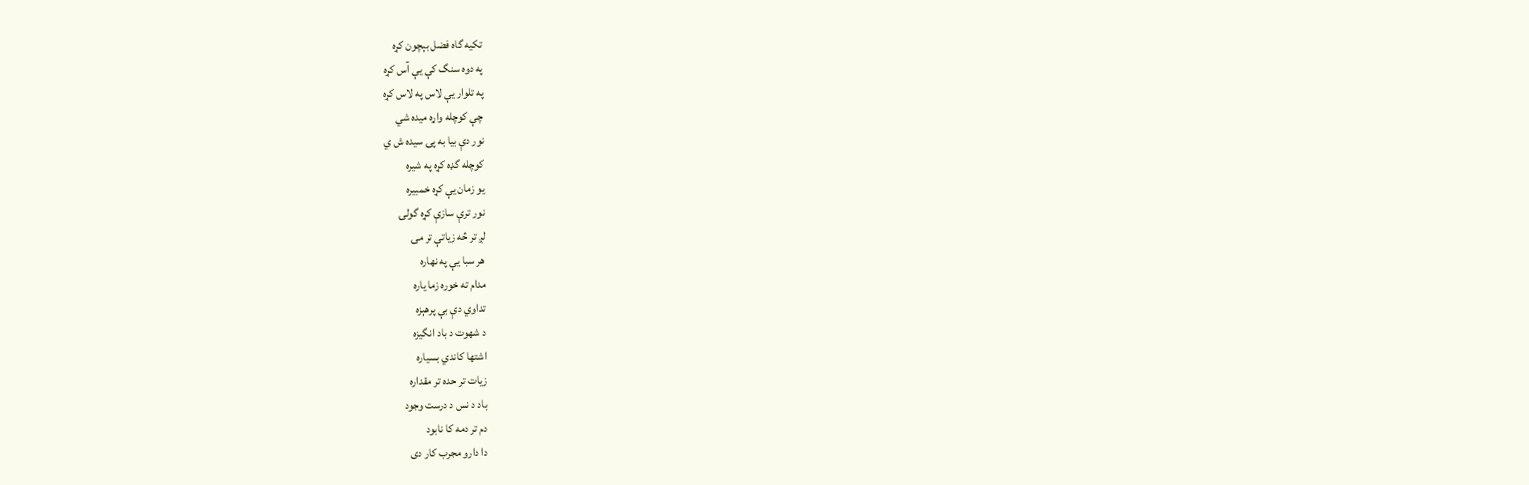تکيه گاه فضل بېچون کړه
په دوه سنگ کې يې آس کړه
په تلوار يې لاس په لاس کړه
چې کوچله واړه ميده شي
نور دې بيا به پۍ سيده ش ي
کوچله گډه کړه په شيره
يو زمان يې کړه خمبيره
نور ترې سازې کړه گولۍ
لږ تر څه زياتې تر مۍ
هر سبا يې په نهاره
مدام ته خوره زما ياره
تداوي دې بې پرهېزه
د شهوت د باد انگيزه
اشتها کاندي بسياره
زيات تر حده تر مقداره
باد د نس د درست وجود
دم تر دمه کا نابود
دا دارو مجرب کار دی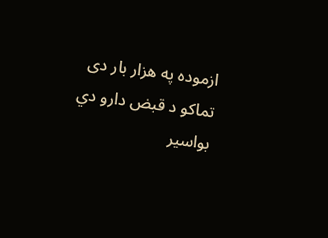ازموده په هزار بار دی
تماکو د قبض دارو دي
بواسير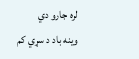لره جارو دي
وينه باد د سړي کم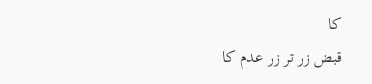کا
قبض زر تر زر عدم کا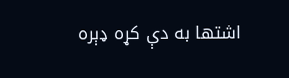اشتها به دې کړه ډېره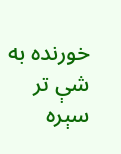خورنده به شې تر سېره